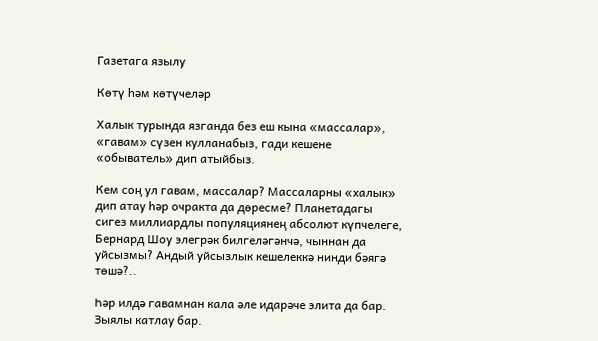Газетага язылу

Көтү һәм көтүчеләр

Халык турында язганда без еш кына «массалар», «гавам» сүзен кулланабыз, гади кешене «обыватель» дип атыйбыз.

Кем соң ул гавам, массалар? Массаларны «халык» дип атау һәр очракта да дөресме? Планетадагы сигез миллиардлы популяциянең абсолют күпчелеге, Бернард Шоу элегрәк билгеләгәнчә, чыннан да уйсызмы? Андый уйсызлык кешелеккә нинди бәягә төшә?..

Һәр илдә гавамнан кала әле идарәче элита да бар. Зыялы катлау бар.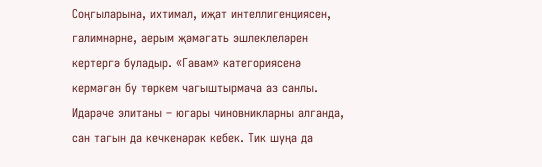Соңгыларына, ихтимал, иҗат интеллигенциясен, галимнәрне, аерым җәмәгать эшлеклеләрен кертергә буладыр. «Гавам» категориясенә кермәгән бу төркем чагыштырмача аз санлы. Идарәче элитаны – югары чиновникларны алганда, сан тагын да кечкенәрәк кебек. Тик шуңа да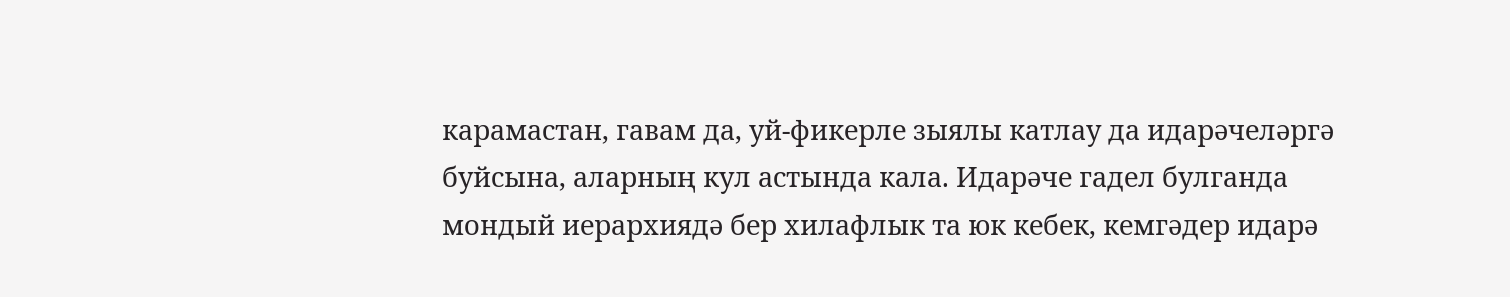карамастан, гавам да, уй-фикерле зыялы катлау да идарәчеләргә буйсына, аларның кул астында кала. Идарәче гадел булганда мондый иерархиядә бер хилафлык та юк кебек, кемгәдер идарә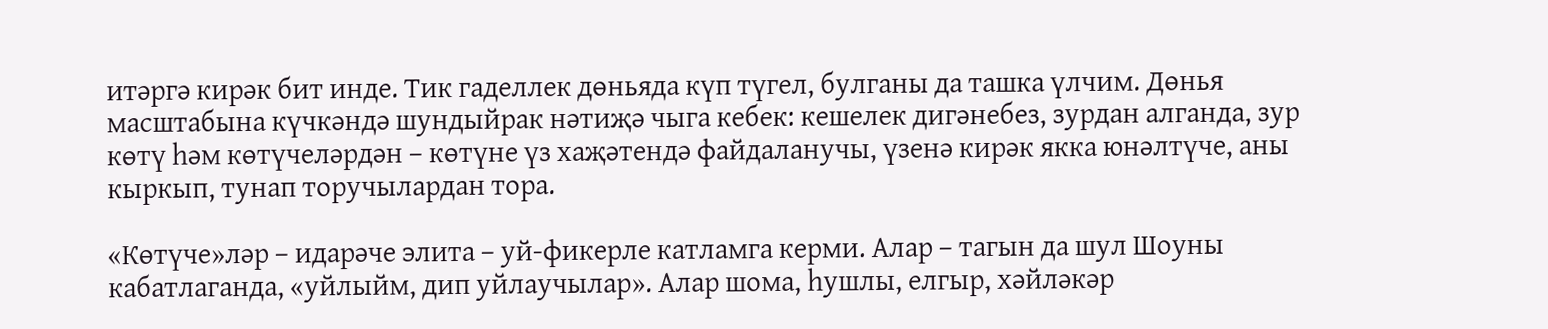итәргә кирәк бит инде. Тик гаделлек дөньяда күп түгел, булганы да ташка үлчим. Дөнья масштабына күчкәндә шундыйрак нәтиҗә чыга кебек: кешелек дигәнебез, зурдан алганда, зур көтү һәм көтүчеләрдән – көтүне үз хаҗәтендә файдаланучы, үзенә кирәк якка юнәлтүче, аны кыркып, тунап торучылардан тора.

«Көтүче»ләр – идарәче элита – уй-фикерле катламга керми. Алар – тагын да шул Шоуны кабатлаганда, «уйлыйм, дип уйлаучылар». Алар шома, һушлы, елгыр, хәйләкәр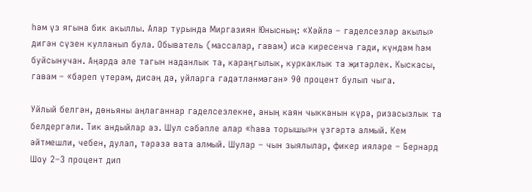һәм үз ягына бик акыллы. Алар турында Миргазиян Юнысның: «Хәйлә – гаделсезләр акылы» дигән сүзен кулланып була. Обыватель (массалар, гавам) исә киресенчә гади, күндәм һәм буйсынучан. Аңарда әле тагын наданлык та, караңгылык, куркаклык та җитәрлек. Кыскасы, гавам – «бәреп үтерәм, дисәң дә, уйларга гадәтләнмәгән» 90 процент булып чыга.

Уйлый белгән, дөньяны аңлаганнар гаделсезлекне, аның каян чыкканын күрә, ризасызлык та белдергәли. Тик андыйлар аз. Шул сәбәпле алар «һава торышы»н үзгәртә алмый. Кем әйтмешли, чебен, дулап, тәрәзә вата алмый. Шулар – чын зыялылар, фикер ияләре – Бернард Шоу 2–3 процент дип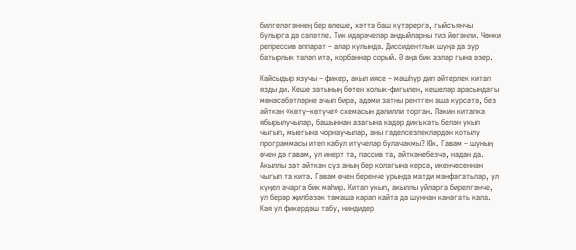билгеләгәннең бер өлеше, хәтта баш күтәрергә, гыйсъянчы булырга да сәләтле. Тик идарәчеләр андыйларны тиз йөгәнли. Чөнки репрессив аппарат – алар кулында. Диссидентлык шуңа да зур батырлык таләп итә, корбаннар сорый. Ә аңа бик азлар гына әзер.

Кайсыдыр язучы – фикер, акыл иясе – мәшһүр дип әйтерлек китап язды ди. Кеше затының бөтен холык-фигылен, кешеләр арасындагы мөнәсәбәтләрне ачып бирә, адәми затны рентген аша күрсәтә, без әйткән «көтү–көтүче» схемасын дәлилли торган. Ләкин китапка ябырылучылар, башыннан азагына кадәр дикъкать белән укып чыгып, мыегына чорнаучылар, аны гаделсезлекләрдән котылу программасы итеп кабул итүчеләр булачакмы? Юк. Гавам – шуның өчен дә гавам, ул инерт та, пассив та, әйткәнебезчә, надан да. Акыллы зат әйткән сүз аның бер колагына керсә, икенчесеннән чыгып та китә. Гавам өчен беренче урында матди мәнфәгатьләр, ул күңел ачарга бик маһир. Китап укып, акыллы уйларга бирелгәнче, ул берәр җилбәзәк тамаша карап кайта да шуннан канәгать кала. Кая ул фикердәш табу, ниндидер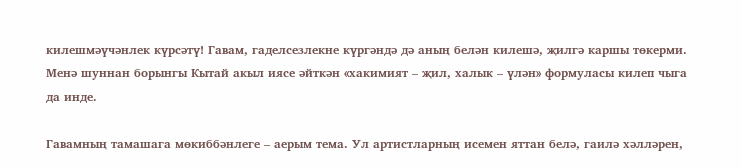килешмәүчәнлек күрсәтү! Гавам, гаделсезлекне күргәндә дә аның белән килешә, җилгә каршы төкерми. Менә шуннан борынгы Кытай акыл иясе әйткән «хакимият – җил, халык – үлән» формуласы килеп чыга да инде.

Гавамның тамашага мөкиббәнлеге – аерым тема. Ул артистларның исемен яттан белә, гаилә хәлләрен,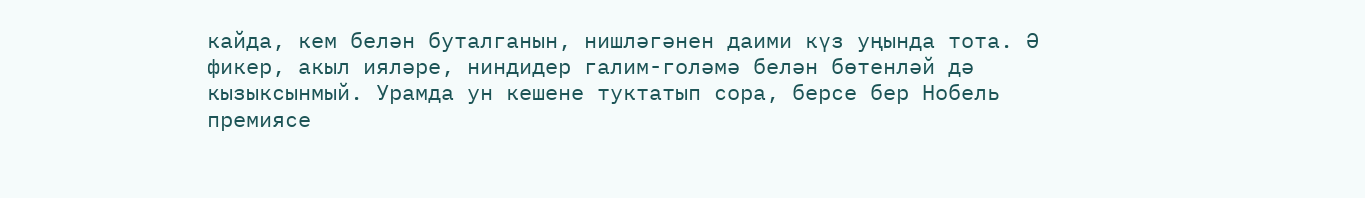кайда, кем белән буталганын, нишләгәнен даими күз уңында тота. Ә фикер, акыл ияләре, ниндидер галим-голәмә белән бөтенләй дә кызыксынмый. Урамда ун кешене туктатып сора, берсе бер Нобель премиясе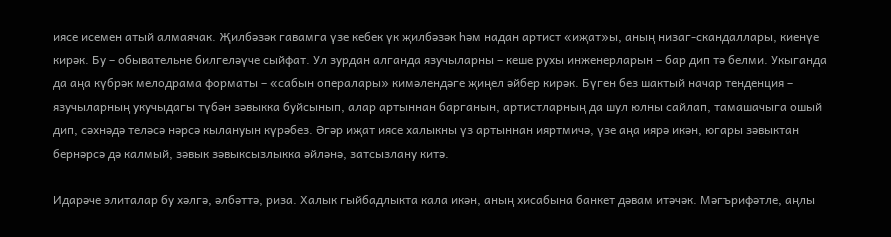иясе исемен атый алмаячак. Җилбәзәк гавамга үзе кебек үк җилбәзәк һәм надан артист «иҗат»ы, аның низаг-скандаллары, киенүе кирәк. Бу – обывательне билгеләүче сыйфат. Ул зурдан алганда язучыларны – кеше рухы инженерларын – бар дип тә белми. Укыганда да аңа күбрәк мелодрама форматы – «сабын опералары» кимәлендәге җиңел әйбер кирәк. Бүген без шактый начар тенденция – язучыларның укучыдагы түбән зәвыкка буйсынып, алар артыннан барганын, артистларның да шул юлны сайлап, тамашачыга ошый дип, сәхнәдә теләсә нәрсә кылануын күрәбез. Әгәр иҗат иясе халыкны үз артыннан ияртмичә, үзе аңа иярә икән, югары зәвыктан бернәрсә дә калмый, зәвык зәвыксызлыкка әйләнә, затсызлану китә.

Идарәче элиталар бу хәлгә, әлбәттә, риза. Халык гыйбадлыкта кала икән, аның хисабына банкет дәвам итәчәк. Мәгърифәтле, аңлы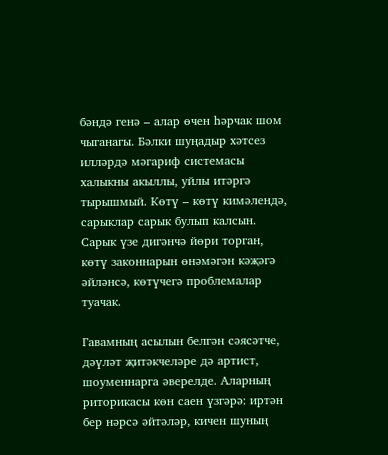бәндә генә – алар өчен һәрчак шом чыганагы. Бәлки шуңадыр хәтсез илләрдә мәгариф системасы халыкны акыллы, уйлы итәргә тырышмый. Көтү – көтү кимәлендә, сарыклар сарык булып калсын. Сарык үзе дигәнчә йөри торган, көтү законнарын өнәмәгән кәҗәгә әйләнсә, көтүчегә проблемалар туачак.

Гавамның асылын белгән сәясәтче, дәүләт җитәкчеләре дә артист, шоуменнарга әверелде. Аларның риторикасы көн саен үзгәрә: иртән бер нәрсә әйтәләр, кичен шуның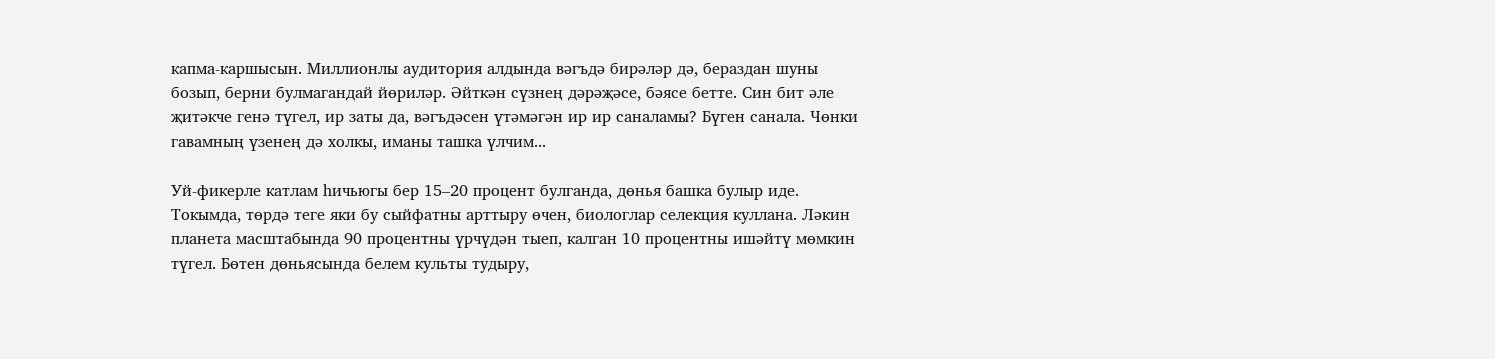капма-каршысын. Миллионлы аудитория алдында вәгъдә бирәләр дә, бераздан шуны бозып, берни булмагандай йөриләр. Әйткән сүзнең дәрәҗәсе, бәясе бетте. Син бит әле җитәкче генә түгел, ир заты да, вәгъдәсен үтәмәгән ир ир саналамы? Бүген санала. Чөнки гавамның үзенең дә холкы, иманы ташка үлчим...

Уй-фикерле катлам һичьюгы бер 15–20 процент булганда, дөнья башка булыр иде. Токымда, төрдә теге яки бу сыйфатны арттыру өчен, биологлар селекция куллана. Ләкин планета масштабында 90 процентны үрчүдән тыеп, калган 10 процентны ишәйтү мөмкин түгел. Бөтен дөньясында белем культы тудыру,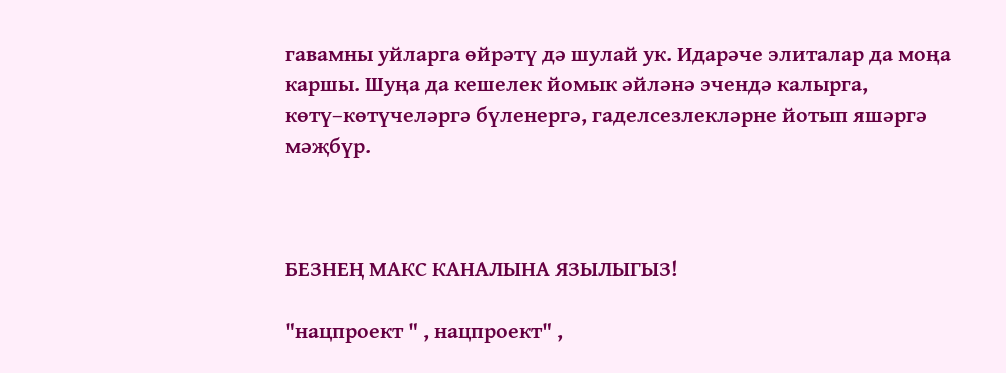гавамны уйларга өйрәтү дә шулай ук. Идарәче элиталар да моңа каршы. Шуңа да кешелек йомык әйләнә эчендә калырга, көтү–көтүчеләргә бүленергә, гаделсезлекләрне йотып яшәргә мәҗбүр.



БЕЗНЕҢ МАКС КАНАЛЫНА ЯЗЫЛЫГЫЗ!

"нацпроект " , нацпроект" ,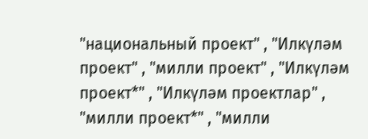"национальный проект" , "Илкүләм проект" , "милли проект" , "Илкүләм проект*" , "Илкүләм проектлар" , "милли проект*" , "милли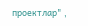проектлар" ,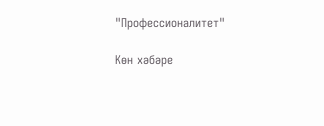"Профессионалитет"

Көн хәбәре